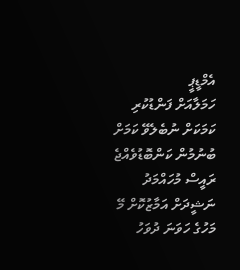އެމްޑީޕީ
ހަމަލާއަށް ފަންޑުކުރި ކަމަކަށް ނުބެލެވޭ ކަމަށް ބުނުމުން ކަންބޮޑުވެއްޖެ
ރައީސް މުހައްމަދު ނަޝީދަށް އަމާޒުކޮށް މޭ މަހުގެ ހަވަނަ ދުވަހު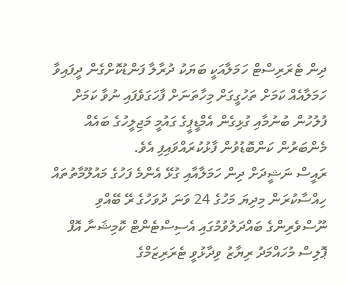ދިން ޓެރަރިސްޓް ހަމަލާއަކީ ބަޔަކު ދުރާލާ ފަންޑުކޮށްގެން ދީފައިވާ ހަމަލާއެއް ކަމަށް ތަހުގީގަށް މިހާތަނަށް ފާހަގަވެފައި ނުވާ ކަމަށް ފުލުހުން ބުނުމާއި ގުޅިގެން އެމްޑީޕީގެ ގައުމީ މަޖިލީހުގެ ބައެއް މެންބަރުން ކަންބޮޑުވުން ފާޅުކުރައްވައިފި އެވެ.
ރައީސް ނަޝީދަށް ދިން ހަމަލާއާއި ގުޅޭ އެންމެ ފަހުގެ މައުލޫމާތުތައް ހިއްސާކުރަން މިދިޔަ މަހުގެ 24 ވަނަ ދުވަހުގެ ރޭ ބޭއްވި ނޫސްވެރިންގެ ބައްދަލުވުމުގައި އެސިސްޓެންޓް ކޮމިޝަނާ އޮފް ޕޮލިސް މުހައްމަދު ރިޔާޒު ވިދާޅުވީ ޓެރަރިޒަމްގެ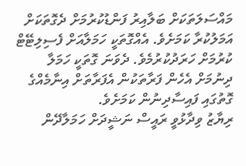މައްސަލަތަކަށް ބަލާއިރު ފަންޑުކުރުމަށް ދެގޮތަކަށް އަމަލުކުރާ ކަމަށެވެ. އެއްގޮތަކީ ހަމަލާއަށް ފެސިލިޓޭޓް ކުރުމަށް ހަރަދުކުރުމެވެ. ދެވަނަ ގޮތަކީ ހަމަލާ ދިނުމަށް އެހެން ފަރާތަކުން އެފަރާތަށް އިނާމެއްގެ ގޮތުގައި ފައިސާދިނުން ކަމަށެވެ.
ރިޔާޒު ވިދާޅުވީ ރައީސް ނަޝީދަށް ހަމަލާދޭން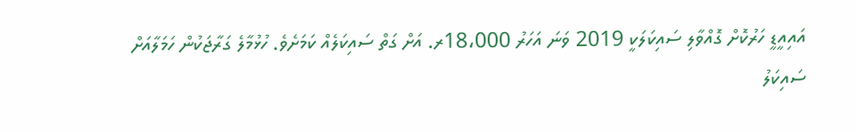އައިއީޑީ ހަރުކޮށް ގޮއްވާލި ސައިކަލަކީ 2019 ވަނަ އަހަރު 18،000ރ. އަށް ގަތް ސައިކަލެއް ކަމަށެވެ. ހުޅުމާލެ ގަރާޖަކުން ހަމަލާއަށް ސައިކަލު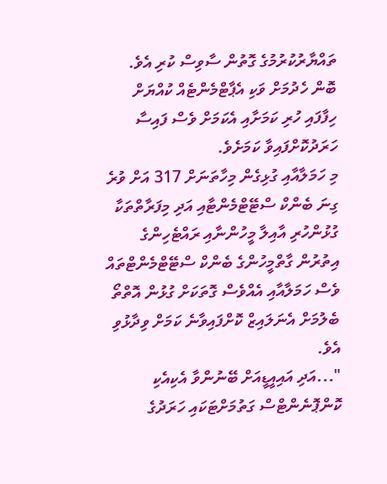ތައްޔާރުކުރުމުގެ ގޮތުން ސާވިސް ކުރި އެވެ. ބޮން ހެދުމަށް ވަކި އެޕާޓްމެންޓެއް ކުއްޔަށް ހިފާފައި ހުރި ކަމަށާއި އެކަމަށް ވެސް ފައިސާ ހަރަދުކޮށްފައިވާ ކަމަށެވެ.
މި ހަމަލާއާއި ގުޅިގެން މިހާތަނަށް 317 އަށް ވުރެ ގިނަ ބެންކް ސްޓޭޓްމެންޓާއި އަދި މިފަރާތްތަކާ ގުޅުންހުރި އާއިލާ މީހުންނާއި ރައްޓެހިންގެ އިތުރުން ގާތްމީހުންގެ ބެންކް ސްޓޭޓްމެންޓްތައް ވެސް ހަމަލާއާއި އެއްވެސް ގޮތަކަށް ގުޅުން އޮތްތޯ ބެލުމަށް އެނަލައިޒް ކޮށްފައިވާނެ ކަމަށް ވިދާޅުވި އެވެ.
"...އަދި އައިއީޑީއަށް ބޭނުންވާ އެކިއެކި ކޮންޕޮނެންޓްސް ގަތުމަށްޓަކައި ހަރަދުގެ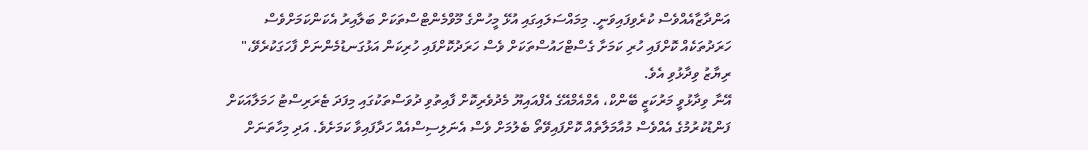އަންދާޒާއެއްވެސް ކުރެވިފައިވަނީ. މިމައްސަލައިގައި އުޅޭ މީހުންގެ މޫވްމެންޓްސްތަކަށް ބަލާއިރު އެކަންކަމަށްވެސް ހަރަދުތަކެއް ކޮށްފައި ހުރި ކަމަށާ ގެސްޓްހައުސްތަކަށް ވެސް ހަރަދުކޮށްފައި ހުރިކަން އަޅުގަނޑުމެންނަށް ފާހަގަކުރެވޭ،" ރިޔާޒު ވިދާޅުވި އެވެ.
އޭނާ ވިދާޅުވީ މަރުކަޒީ ބޭންކް، އެމްއެމްއޭގެ އެފްއައިޔޫ މެދުވެރިކޮށް ފާއިތުވި ދުވަސްތަކުގައި މިފަދަ ޓެރަރިސްޓު ހަމަލާއަކަށް ފަންޑުކުރުމުގެ އެއްވެސް މުއާމަލާތެއް ކޮށްފައިވޭތޯ ބެލުމަށް ވެސް އެނަލިސިސްއެއް ހަދާފައިވާ ކަމަށެވެ. އަދި މިހާތަނަށް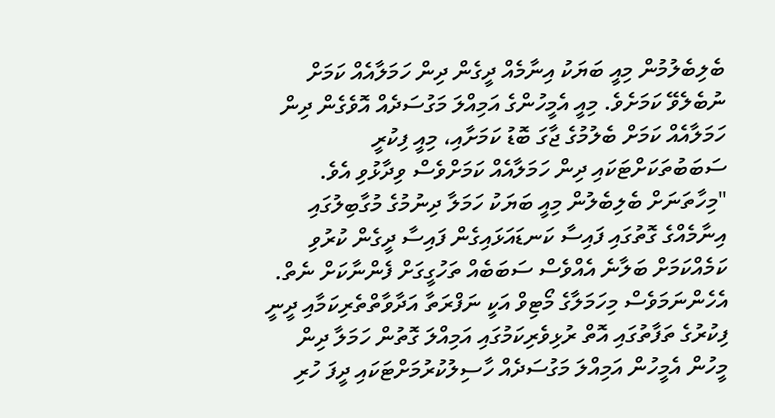ބެލިބެލުމުން މިއީ ބަޔަކު އިނާމެއް ދީގެން ދިން ހަމަލާއެއް ކަމަށް ނުބެލެވޭ ކަމަށެވެ. މިއީ އެމީހުންގެ އަމިއްލަ މަގުސަދެއް އޮވެގެން ދިން ހަމަލާއެއް ކަމަށް ބެލުމުގެ ޖާގަ ބޮޑު ކަމަށާއި، މިއީ ފިކުރީ ސަބަބުތަކަށްޓަކައި ދިން ހަމަލާއެއް ކަމަށްވެސް ވިދާޅުވި އެވެ.
"މިހާތަނަށް ބެލިބެލުން މިއީ ބަޔަކު ހަމަލާ ދިނުމުގެ މުގާބިލުގައި އިނާމެއްގެ ގޮތުގައި ފައިސާ ކަނޑައަޅައިގެން ފައިސާ ދީގެން ކުރުވި ކަމެއްކަމަށް ބަލާނެ އެއްވެސް ސަބަބެއް ތަހުގީގަށް ފެންނާކަށް ނެތް. އެހެންނަމަވެސް މިހަމަލާގެ މޯޓިވް އަކީ ނަފްރަތާ އަދާވާތްތެރިކަމާއި ދީނީ ފިކުރުގެ ތަފާތުގައި އޮތް ރުޅިވެރިކަމުގައި އަމިއްލަ ގޮތުން ހަމަލާ ދިން މީހުން އެމީހުން އަމިއްލަ މަގުސަދެއް ހާސިލުކުރުމަށްޓަކައި ދީފަ ހުރި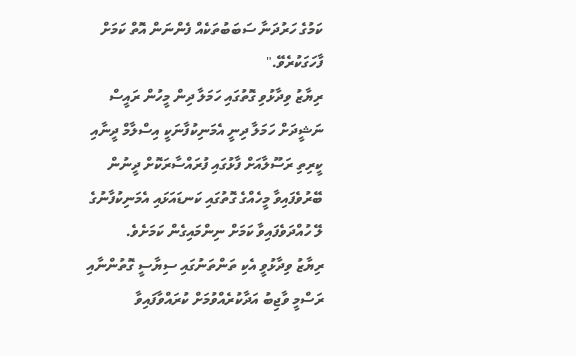ކަމުގެ ހަރުދަނާ ސަބަބުތަކެއް ފެންނަން އޮތް ކަމަށް ފާހަގަކުރެވޭ."
ރިޔާޒު ވިދާޅުވި ގޮތުގައި ހަމަލާ ދިން މީހުން ރައީސް ނަޝީދަށް ހަމަލާ ދިނީ އެމަނިކުފާނަކީ އިސްލާމް ދީނާއި ކީރިތި ރަސޫލާއަށް ފާޅުގައި ފުރައްސާރަކޮށް ދީނުން ބޭރުވެފައިވާ މީހެއްގެ ގޮތުގައި ކަނޑައަޅައި އެމަނިކުފާނުގެ ލޭ ހުއްދަވެފައިވާ ކަމަށް ނިންމައިގެން ކަމަށެވެ.
ރިޔާޒު ވިދާޅުވީ އެކި ތަންތަނުގައި ސިޔާސީ ގޮތުންނާއި ރަސްމީ ވާޖިބު އަދާކުރެއްވުމަށް ކުރައްވާފައިވާ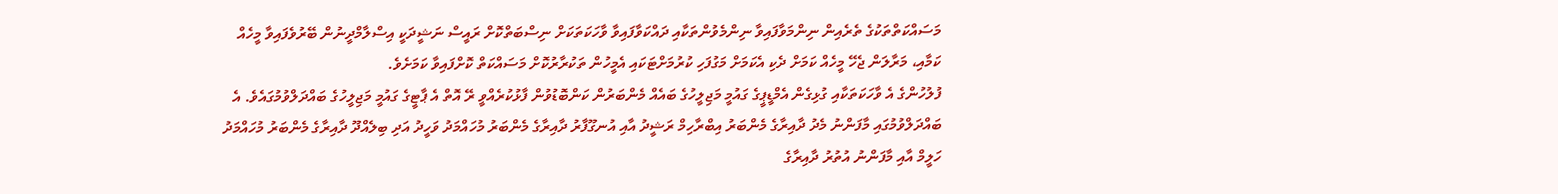މަސައްކަތްތަކުގެ ތެރެއިން ނިންމަވާފައިވާ ނިންމެވުންތަކާއި ދައްކަވާފައިވާ ވާހަކަތަކަށް ނިސްބަތްކޮށް ރައީސް ނަޝީދަކީ އިސްލާމްދީނުން ބޭރުވެފައިވާ މީހެއް ކަމާއި، މަރާލަން ޖެހޭ މީހެއް ކަމަށް ދެކި އެކަމަށް މަގުފަހި ކުރުމަށްޓަކައި އެމީހުން ތަކުރާރުކޮށް މަސައްކަތް ކޮށްފައިވާ ކަމަށެވެ.
ފުލުހުންގެ އެ ވާހަކަތަކާއި ގުޅިގެން އެމްޑީޕީގެ ގައުމީ މަޖިލީހުގެ ބައެއް މެންބަރުން ކަންބޮޑުވުން ފާޅުކުރެއްވީ ރޭ އޮތް އެ ޕާޓީގެ ގައުމީ މަޖިލީހުގެ ބައްދަލްވުމުގައެވެ. އެ ބައްދަލްވުމުގައި މާފަންނު މެދު ދާއިރާގެ މެންބަރު އިބްރާހިމް ރަޝީދު އާއި އުނގޫފާރު ދާއިރާގެ މެންބަރު މުހައްމަދު ވަހީދު އަދި ބިލެއްދޫ ދާއިރާގެ މެންބަރު މުހައްމަދު ހަލީމް އާއި މާފަންނު އުތުރު ދާއިރާގެ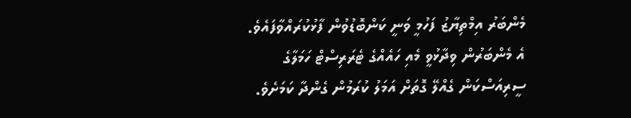މެންބަރު އިމްތިޔާޒު ފަހުމީ ވަނީ ކަންބޮޑުވުން ފާޅުކުރައްވާފައެވެ.
އެ މެންބަރުން ވިދާޅުވީ މެއި ހައެއްގެ ޓެރަރިސްޓް ހަމަލާގެ ސީރިއަސްކަން ގެއްލޭ ގޮތަށް އަމަލު ކުރަމުން ގެންދާ ކަމަށެވެ.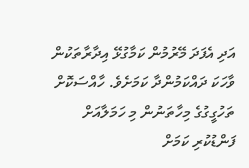އަދި އެފަދަ މޭރުމުން ކަމާގުޅޭ އިދާރާތަކުން ވާހަކަ ދައްކަމުންދާ ކަމަށެވެ. ހާއްސަކޮށް ތަހުގީގުގެ މިހާތަނުން މި ހަމަލާއަށް ފަންޑުކުރި ކަމަށް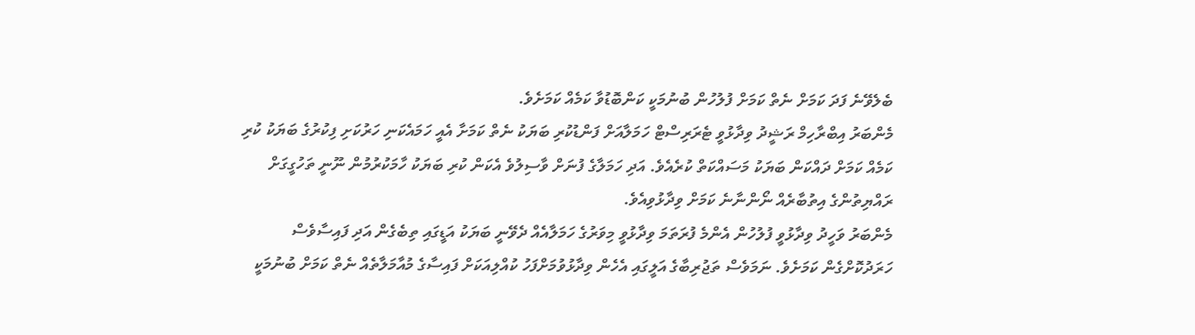ބެލެވޭނެ ފަދަ ކަމަށް ނެތް ކަމަށް ފުލުހުން ބުނުމަކީ ކަންބޮޑުވާ ކަމެއް ކަމަށެވެ.
މެންބަރު އިބްރާހިމް ރަޝީދު ވިދާޅުވީ ޓެރަރިސްޓް ހަމަލާއަށް ފަންޑުކުރި ބަޔަކު ނެތް ކަމަށާ އެއީ ހަމައެކަނި ހަރުކަށި ފިކުރުގެ ބަޔަކު ކުރި ކަމެއް ކަމަށް ދައްކަން ބަޔަކު މަސައްކަތް ކުރެއެވެ. އަދި ހަމަލާގެ ފުނަށް ވާސިލުވެ އެކަން ކުރި ބަޔަކު ހާމަކުރުމުން ނޫނީ ތަހުގީގަށް ރައްޔިތުންގެ އިތުބާރެއް ނޯންނާނެ ކަމަށް ވިދާޅުވިއެވެ.
މެންބަރު ވަހީދު ވިދާޅުވީ ފުލުހުން އެންމެ ފުރަތަމަ ވިދާޅުވީ މިވަރުގެ ހަމަލާއެއް ދެވޭނީ ބަޔަކު އަޑީގައި ތިބެގެން އަދި ފައިސާވެސް ހަރަދުކޮށްގެން ކަމަށެވެ. ނަމަވެސް ތަޖުރިބާގެ އަލީގައި އެހެން ވިދާޅުވުމަށްފަހު ކުއްލިއަކަށް ފައިސާގެ މުއާމަލާތެއް ނެތް ކަމަށް ބުނުމަކީ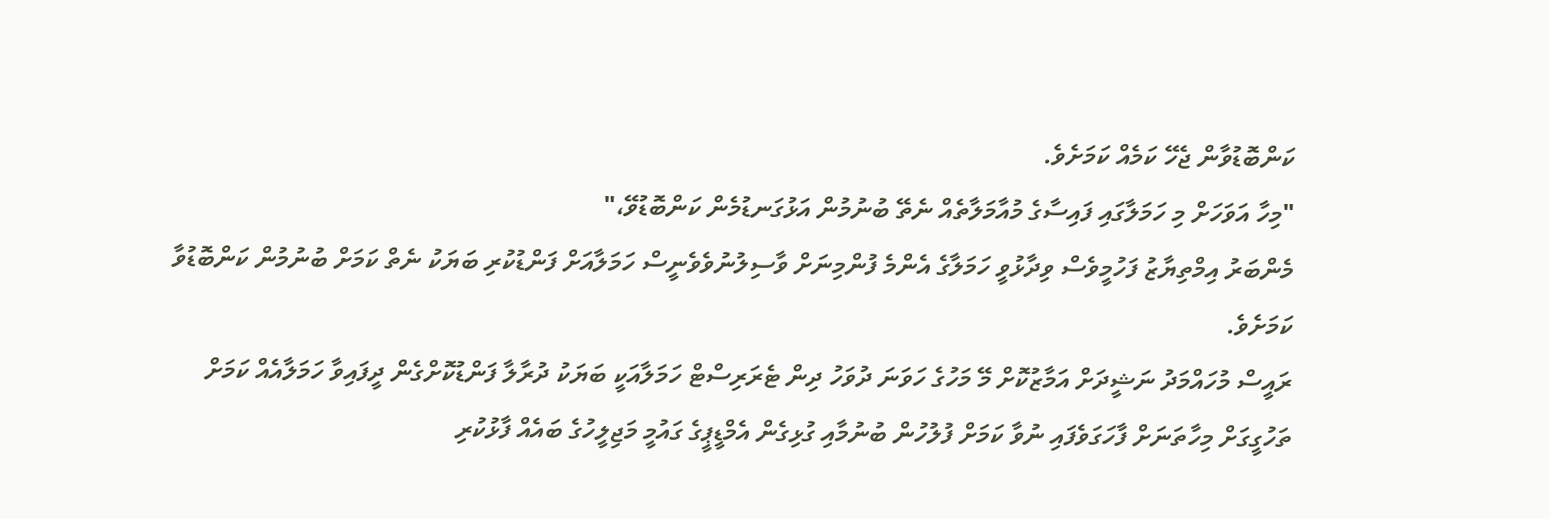ކަންބޮޑުވާން ޖެހޭ ކަމެއް ކަމަށެވެ.
"މިހާ އަވަހަށް މި ހަމަލާގައި ފައިސާގެ މުއާމަލާތެއް ނެތޭ ބުނުމުން އަޅުގަނޑުމެން ކަންބޮޑުވޭ،"
މެންބަރު އިމްތިޔާޒު ފަހުމީވެސް ވިދާޅުވީ ހަމަލާގެ އެންމެ ފުންމިނަށް ވާސިލުނުވެވެނީސް ހަމަލާއަށް ފަންޑުކުރި ބަޔަކު ނެތް ކަމަށް ބުނުމުން ކަންބޮޑުވާ ކަމަށެވެ.
ރައީސް މުހައްމަދު ނަޝީދަށް އަމާޒުކޮށް މޭ މަހުގެ ހަވަނަ ދުވަހު ދިން ޓެރަރިސްޓް ހަމަލާއަކީ ބަޔަކު ދުރާލާ ފަންޑުކޮށްގެން ދީފައިވާ ހަމަލާއެއް ކަމަށް ތަހުގީގަށް މިހާތަނަށް ފާހަގަވެފައި ނުވާ ކަމަށް ފުލުހުން ބުނުމާއި ގުޅިގެން އެމްޑީޕީގެ ގައުމީ މަޖިލީހުގެ ބައެއް ފާޅުކުރި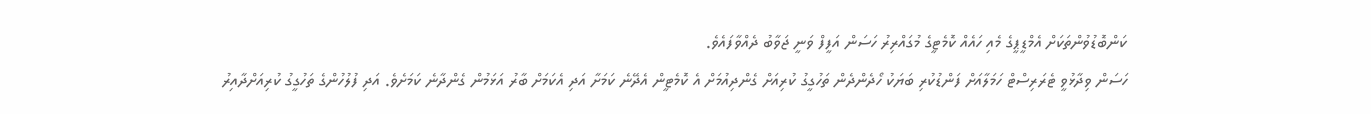ކަންބޮޑުވުންތަކަށް އެމްޑީޕީގެ މެއި ހައެއް ކޮމެޓީގެ މުގައްރިރު ހަސަން އަފީފް ވަނީ ޖަވާބު ދެއްވާފައެވެ.
ހަސަން ވިދާޅުވީ ޓެރަރިސްޓް ހަމަލާއަށް ފަންޑުކުރި ބަޔަކު ހޯދެންދެން ތަހުގީގު ކުރިއަށް ގެންދިއުމަށް އެ ކޮމެޓީން އެދޭނެ ކަމަށާ އަދި އެކަމަށް ބާރު އަޅަމުން ގެންދާނެ ކަމަށެވެ. އަދި ފުލުހުންގެ ތަހުގީގު ކުރިއަށްދާއިރު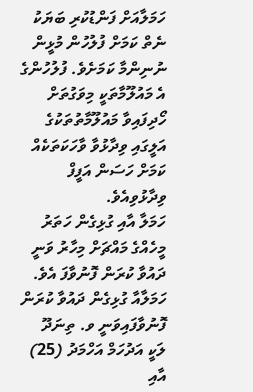ހަމަލާއަށް ފަންޑުކުރި ބަޔަކު ނެތް ކަމަށް ފުލުހުން މުޅީން ނުނިންމާ ކަމަށެވެ. ފުލުހުންގެ އެ މައުލޫމާތަކީ މިވަގުތަށް ހޯދިފައިވާ މައުލޫމާތުތަކުގެ އަލީގައި ވިދާޅުވާ ވާހަކަތަކެއް ކަމަށް ހަސަން އަފީފް ވިދާޅުވިއެވެ.
ހަމަލާ އާއި ގުޅިގެން ހަތަރު މީހެއްގެ މައްޗަށް މިހާރު ވަނީ ދައުވާ ކުރަން ފޮނުވާފަ އެވެ. ހަމަލާއާ ގުޅިގެން ދައުވާ ކުރަން ފޮނުވާފައިވަނީ ވ. ތިނަދޫ ލަކީ އަދުހަމް އަހްމަދު (25) އާއި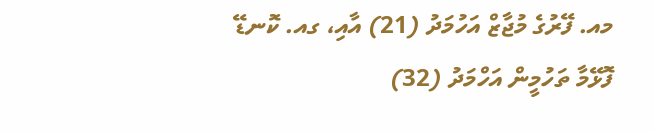މއ. ފޭރުގެ މުޖާޒް އަހުމަދު (21) އާއި، ގއ. ކޮނޑޭ ފޮޅޭމާ ތަހުމީން އަހްމަދު (32)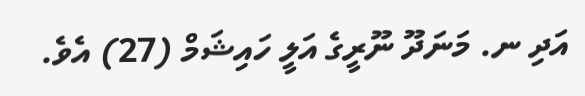އަދި ނ. މަނަދޫ ނޫރީގެ އަލީ ހައިޝަމް (27) އެވެ.